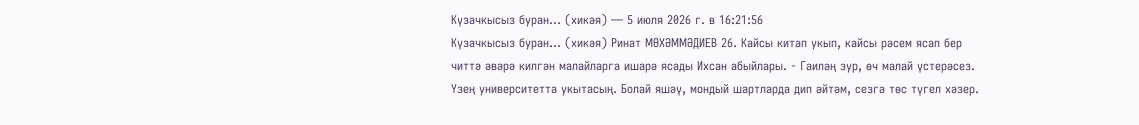Күзачкысыз буран... (хикәя) — 5 июля 2026 г. в 16:21:56
Күзачкысыз буран... (хикәя) Ринат МӨХӘММӘДИЕВ 26. Кайсы китап укып, кайсы рәсем ясап бер читтә әвәрә килгән малайларга ишарә ясады Ихсан абыйлары. - Гаиләң зур, өч малай үстерәсез. Үзең университетта укытасың. Болай яшәү, мондый шартларда дип әйтәм, сезгә төс түгел хәзер.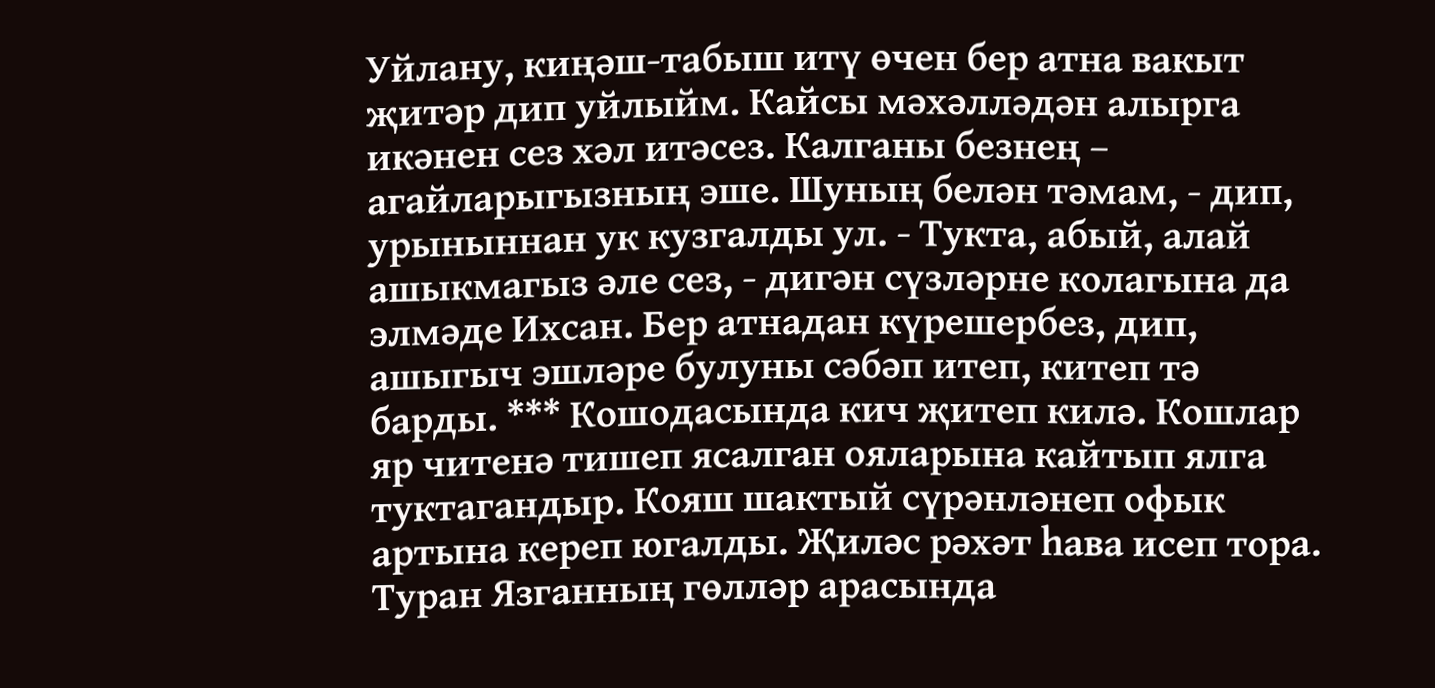Уйлану, киңәш-табыш итү өчен бер атна вакыт җитәр дип уйлыйм. Кайсы мәхәлләдән алырга икәнен сез хәл итәсез. Калганы безнең – агайларыгызның эше. Шуның белән тәмам, - дип, урыныннан ук кузгалды ул. - Тукта, абый, алай ашыкмагыз әле сез, - дигән сүзләрне колагына да элмәде Ихсан. Бер атнадан күрешербез, дип, ашыгыч эшләре булуны сәбәп итеп, китеп тә барды. *** Кошодасында кич җитеп килә. Кошлар яр читенә тишеп ясалган ояларына кайтып ялга туктагандыр. Кояш шактый сүрәнләнеп офык артына кереп югалды. Җиләс рәхәт һава исеп тора. Туран Язганның гөлләр арасында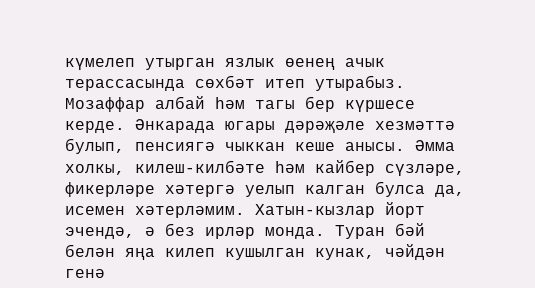күмелеп утырган язлык өенең ачык терассасында сөхбәт итеп утырабыз. Мозаффар албай һәм тагы бер күршесе керде. Әнкарада югары дәрәҗәле хезмәттә булып, пенсиягә чыккан кеше анысы. Әмма холкы, килеш-килбәте һәм кайбер сүзләре, фикерләре хәтергә уелып калган булса да, исемен хәтерләмим. Хатын-кызлар йорт эчендә, ә без ирләр монда. Туран бәй белән яңа килеп кушылган кунак, чәйдән генә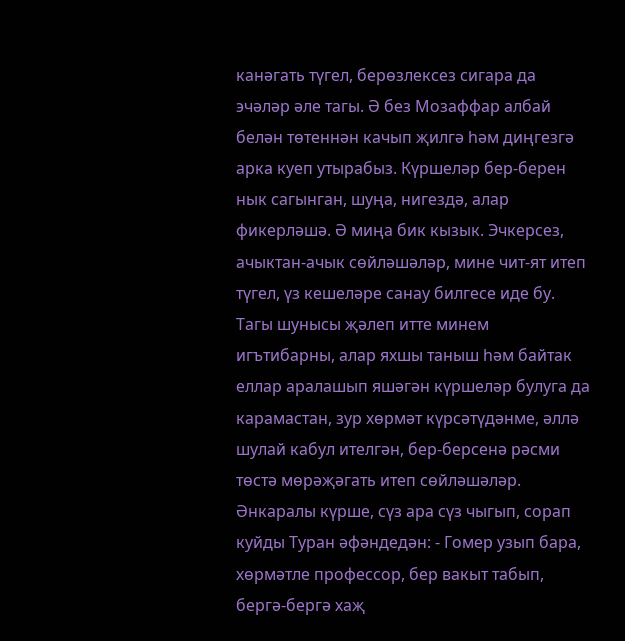канәгать түгел, берөзлексез сигара да эчәләр әле тагы. Ә без Мозаффар албай белән төтеннән качып җилгә һәм диңгезгә арка куеп утырабыз. Күршеләр бер-берен нык сагынган, шуңа, нигездә, алар фикерләшә. Ә миңа бик кызык. Эчкерсез, ачыктан-ачык сөйләшәләр, мине чит-ят итеп түгел, үз кешеләре санау билгесе иде бу. Тагы шунысы җәлеп итте минем игътибарны, алар яхшы таныш һәм байтак еллар аралашып яшәгән күршеләр булуга да карамастан, зур хөрмәт күрсәтүдәнме, әллә шулай кабул ителгән, бер-берсенә рәсми төстә мөрәҗәгать итеп сөйләшәләр. Әнкаралы күрше, сүз ара сүз чыгып, сорап куйды Туран әфәндедән: - Гомер узып бара, хөрмәтле профессор, бер вакыт табып, бергә-бергә хаҗ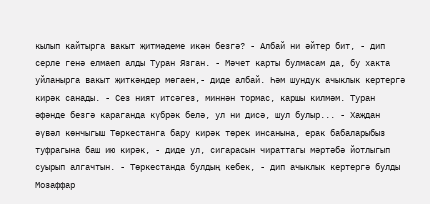кылып кайтырга вакыт җитмәдеме икән безгә? - Албай ни әйтер бит, - дип серле генә елмаеп алды Туран Язган. - Мәчет карты булмасам да, бу хакта уйланырга вакыт җиткәндер мөгаен,- диде албай. Һәм шундук ачыклык кертергә кирәк санады. - Сез ният итсәгез, миннән тормас, каршы килмәм. Туран әфәнде безгә караганда күбрәк белә, ул ни дисә, шул булыр... - Хаҗдан әүвәл көнчыгыш Төркестанга бару кирәк төрек инсанына, ерак бабаларыбыз туфрагына баш ию кирәк, - диде ул, сигарасын чираттагы мәртәбә йотлыгып суырып алгачтын. - Төркестанда булдың кебек, - дип ачыклык кертергә булды Мозаффар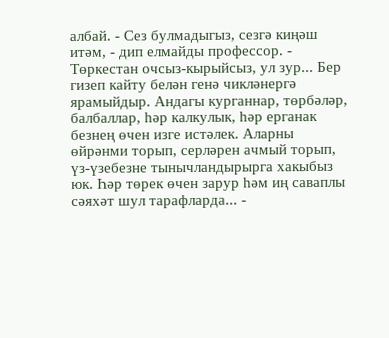албай. - Сез булмадыгыз, сезгә киңәш итәм, - дип елмайды профессор. - Төркестан очсыз-кырыйсыз, ул зур... Бер гизеп кайту белән генә чикләнергә ярамыйдыр. Андагы курганнар, төрбәләр, балбаллар, һәр калкулык, һәр ерганак безнең өчен изге истәлек. Аларны өйрәнми торып, серләрен ачмый торып, үз-үзебезне тынычландырырга хакыбыз юк. Һәр төрек өчен зарур һәм иң саваплы сәяхәт шул тарафларда... -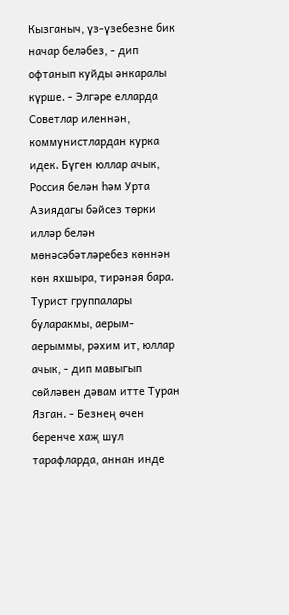Кызганыч, үз-үзебезне бик начар беләбез, - дип офтанып куйды әнкаралы күрше. - Элгәре елларда Советлар иленнән, коммунистлардан курка идек. Бүген юллар ачык, Россия белән һәм Урта Азиядагы бәйсез төрки илләр белән мөнәсәбәтләребез көннән көн яхшыра, тирәнәя бара. Турист группалары буларакмы, аерым-аерыммы, рәхим ит, юллар ачык, - дип мавыгып сөйләвен дәвам итте Туран Язган. - Безнең өчен беренче хаҗ шул тарафларда, аннан инде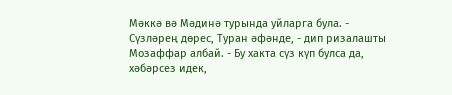Мәккә вә Мәдинә турында уйларга була. - Сүзләрең дөрес, Туран әфәнде, - дип ризалашты Мозаффар албай. - Бу хакта сүз күп булса да, хәбәрсез идек,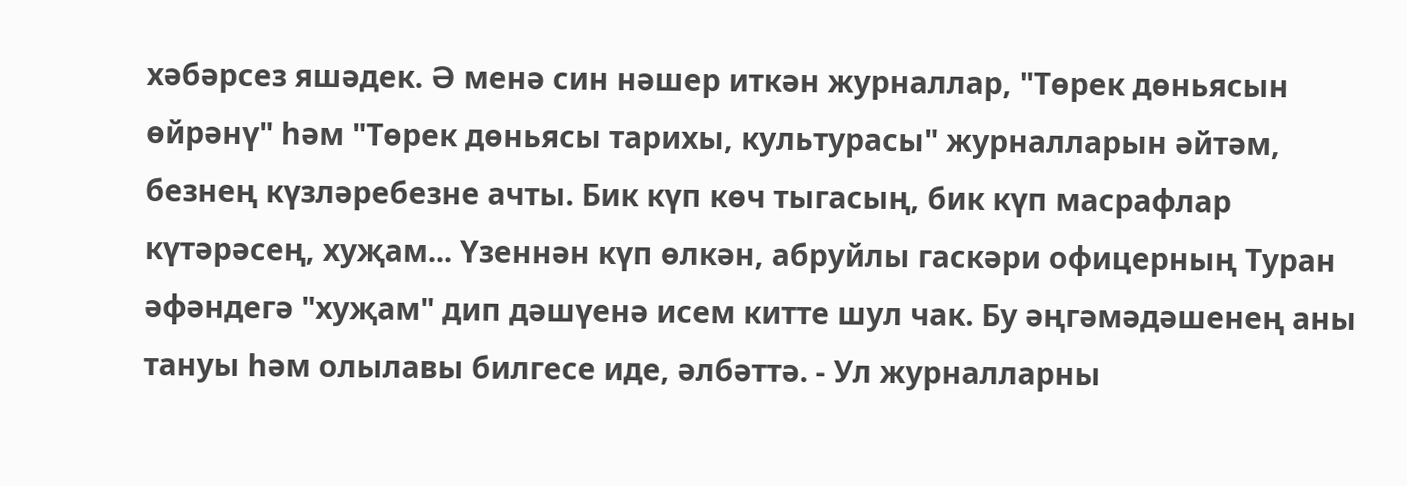хәбәрсез яшәдек. Ә менә син нәшер иткән журналлар, "Төрек дөньясын өйрәнү" һәм "Төрек дөньясы тарихы, культурасы" журналларын әйтәм, безнең күзләребезне ачты. Бик күп көч тыгасың, бик күп масрафлар күтәрәсең, хуҗам... Үзеннән күп өлкән, абруйлы гаскәри офицерның Туран әфәндегә "хуҗам" дип дәшүенә исем китте шул чак. Бу әңгәмәдәшенең аны тануы һәм олылавы билгесе иде, әлбәттә. - Ул журналларны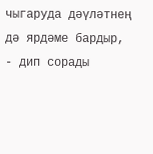чыгаруда дәүләтнең дә ярдәме бардыр, - дип сорады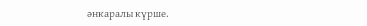әнкаралы күрше.